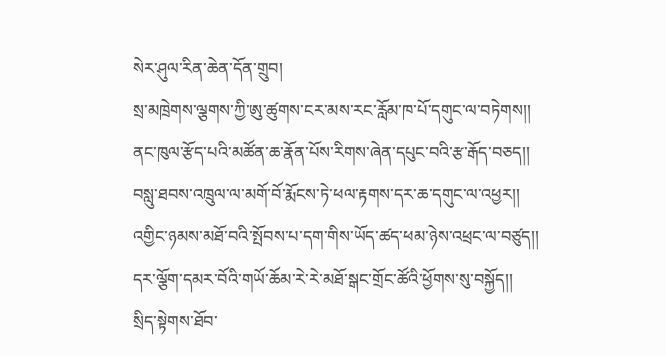སེར་ཤུལ་རིན་ཆེན་དོན་གྲུབ།
སྲ་མཁྲེགས་ལྕགས་ཀྱི་ཨུ་ཚུགས་ངར་མས་རང་རློམ་ཁ་པོ་དགུང་ལ་བཏེགས།།
ནང་ཁུལ་རྩོད་པའི་མཚོན་ཆ་རྣོན་པོས་རིགས་ཞེན་དཔུང་བའི་རྩ་རྒོད་བཅད།།
བསླུ་ཐབས་འཁྲུལ་ལ་མགོ་བོ་རྨོངས་ཏེ་ཕལ་རྟགས་དར་ཆ་དགུང་ལ་འཕྱར།།
འགྱིང་ཉམས་མཐོ་བའི་སྤོབས་པ་དག་གིས་ཡོད་ཚད་ཕམ་ཉེས་འཕྲང་ལ་བཙུད།།
དར་ལྕོག་དམར་བོའི་གཡོ་ཆོམ་རེ་རེ་མཐོ་སྒང་གྲོང་ཚོའི་ཕྱོགས་སུ་བསྐྱོད།།
སྲིད་སྟེགས་ཐོབ་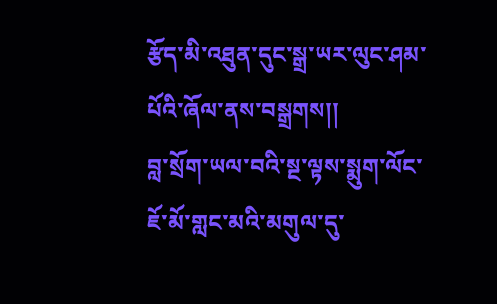རྩོད་མི་འཐུན་དུང་སྒྲ་ཡར་ལུང་ཤམ་པོའི་ཞོལ་ནས་བསྒྲགས།།
བླ་སྲོག་ཡལ་བའི་སྔ་ལྟས་སྨུག་ལོང་ཇོ་མོ་གླང་མའི་མགུལ་དུ་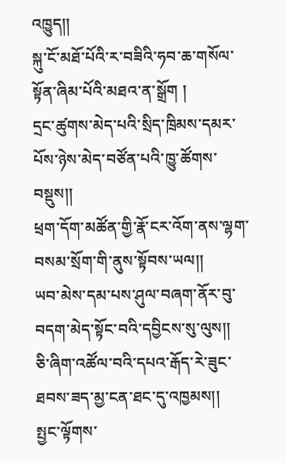འཁྱུད།།
སྐུ་ངོ་མཐོ་པོའི་ར་བཟིའི་ཧབ་ཆ་གསོལ་སྟོན་ཞིམ་པོའི་མཐའ་ན་སྒྲོག །
དྲང་ཚུགས་མེད་པའི་སྲིད་ཁྲིམས་དམར་པོས་ཉེས་མེད་བཙོན་པའི་ཁྱུ་ཚོགས་བསྡུས།།
ཕྲག་དོག་མཚོན་གྱི་རྣོ་ངར་འོག་ནས་ལྷག་བསམ་སྲོག་གི་ནུས་སྟོབས་ཡལ།།
ཡབ་མེས་དམ་པས་ཤུལ་བཞག་ནོར་བུ་བདག་མེད་སྟོང་བའི་དབྱིངས་སུ་ལུས།།
ཅི་ཞིག་འཚོལ་བའི་དཔའ་རྒོད་རེ་ཟུང་ཐབས་ཟད་མྱ་ངན་ཐང་དུ་འཁྱམས།།
སྤྱང་ལྟོགས་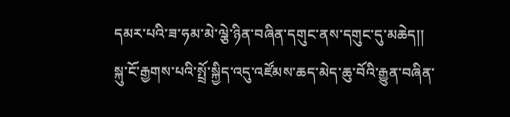དམར་པའི་ཟ་ཧམ་མེ་ལྕེ་ཉིན་བཞིན་དགུང་ནས་དགུང་དུ་མཆེད།།
སྐུ་ངོ་རྒྱགས་པའི་སྤྲོ་སྐྱིད་འདུ་འཛོམས་ཆད་མེད་ཆུ་བོའི་རྒྱུན་བཞིན་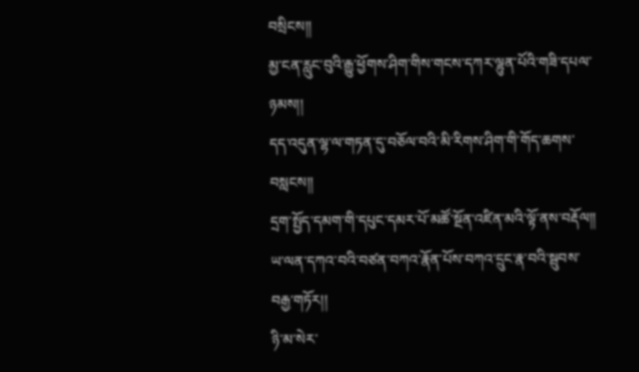བསྲིངས།།
མྱ་ངན་རླུང་བུའི་རྒྱུ་ཕྱོགས་ཤིག་གིས་གངས་དཀར་ལྷུན་པོའི་གཟི་དཔལ་ཉམས།།
དད་འདུན་ལྷ་ལ་གཏན་དུ་བཅོལ་བའི་མི་རིགས་ཤིག་གི་གོད་ཆགས་བསླངས།།
དྲག་སྤྱོད་དམག་གི་དཔུང་དམར་པོ་མཚོ་སྔོན་འཛིན་མའི་ལྟོ་ནས་བརྡོལ།།
ཡ་ལན་དཀའ་བའི་བཙན་བཀའ་རྣོན་པོས་བཀའ་དྲུང་རྣ་བའི་སྦུབས་བརྒྱ་གཏོར།།
ཉི་མ་སེར་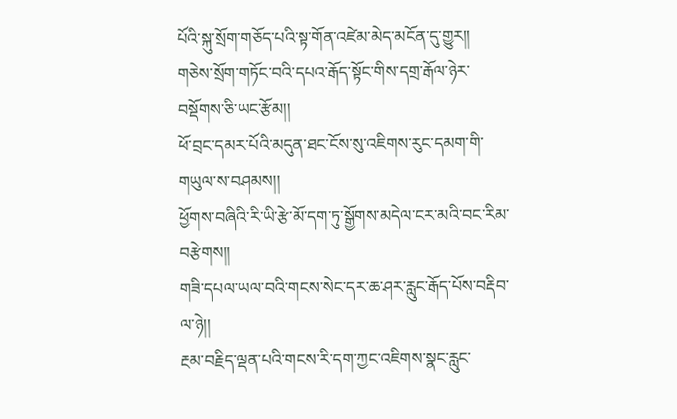པོའི་སྐུ་སྲོག་གཅོད་པའི་སྟ་གོན་འཛེམ་མེད་མངོན་དུ་གྱུར།།
གཅེས་སྲོག་གཏོང་བའི་དཔའ་རྒོད་སྟོང་གིས་དགྲ་རྒོལ་ཉེར་བསྡོགས་ཅི་ཡང་རྩོམ།།
ཕོ་བྲང་དམར་པོའི་མདུན་ཐང་ངོས་སུ་འཇིགས་རུང་དམག་གི་གཡུལ་ས་བཤམས།།
ཕྱོགས་བཞིའི་རི་ཡི་རྩེ་མོ་དག་ཏུ་སྒྱོགས་མདེལ་ངར་མའི་བང་རིམ་བརྩེགས།།
གཟི་དཔལ་ཡལ་བའི་གངས་སེང་དར་ཆ་ཤར་རླུང་རྒོད་པོས་བརྡིབ་ལ་ཉེ།།
རྔམ་བརྗིད་ལྡན་པའི་གངས་རི་དག་ཀྱང་འཇིགས་སྣང་རླུང་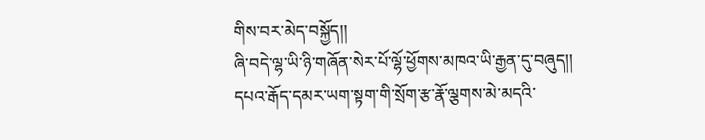གིས་བར་མེད་བསྐྱོད།།
ཞི་བདེ་ལྷ་ཡི་ཉི་གཞོན་སེར་པོ་ལྷོ་ཕྱོགས་མཁའ་ཡི་རྒྱན་དུ་བཞུད།།
དཔའ་རྒོད་དམར་ཡག་སྟག་གི་སྲོག་རྩ་རྣོ་ལྕགས་མེ་མདའི་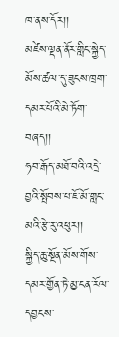ཁ་ནས་དོར།།
མཛེས་ལྡན་ནོར་གླིང་སྐྱེད་མོས་ཚལ་དུ་ཟུངས་ཁྲག་དམར་པོའི་མེ་ཏོག་བཞད།།
ཧབ་རྒོད་མཐོ་བའི་འདྲེ་བྱའི་སྤོབས་པ་ཇོ་མོ་གླང་མའི་རྩེ་རུ་འཕུར།།
སྐྱིད་ཆུ་སྔོན་མོས་གོས་དམར་གྱོན་ཏེ་མྱ་ངན་རོལ་དབྱངས་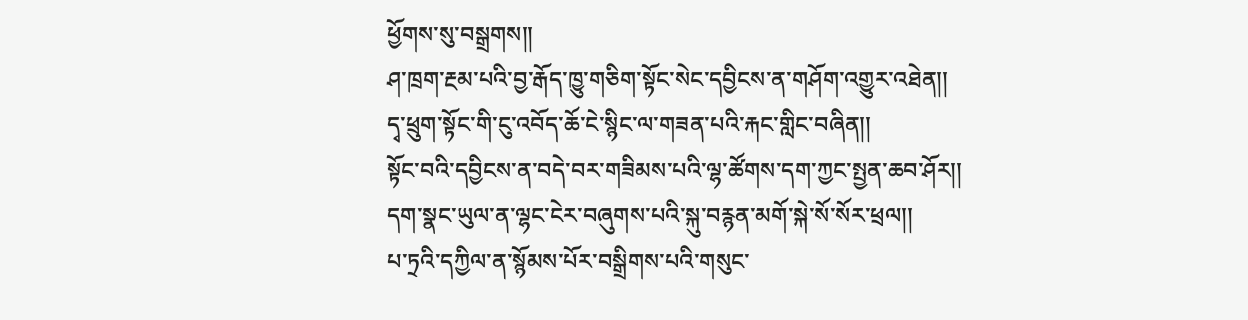ཕྱོགས་སུ་བསྒྲགས།།
ཤ་ཁྲག་རྔམ་པའི་བྱ་རྒོད་ཁྱུ་གཅིག་སྟོང་སེང་དབྱིངས་ན་གཤོག་འགྱུར་འཐེན།།
དྭ་ཕྲུག་སྟོང་གི་ངུ་འབོད་ཆོ་ངེ་སྙིང་ལ་གཟན་པའི་རྐང་གླིང་བཞིན།།
སྟོང་བའི་དབྱིངས་ན་བདེ་བར་གཟིམས་པའི་ལྷ་ཚོགས་དག་ཀྱང་སྤྱན་ཆབ་ཤོར།།
དག་སྣང་ཡུལ་ན་ལྷང་ངེར་བཞུགས་པའི་སྐུ་བརྙན་མགོ་སྐེ་སོ་སོར་ཕྲལ།།
པ་ཏྲའི་དཀྱིལ་ན་སྙོམས་པོར་བསྒྲིགས་པའི་གསུང་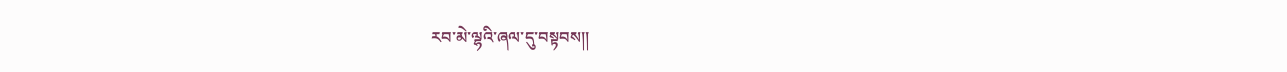རབ་མེ་ལྷའི་ཞལ་དུ་བསྟབས།།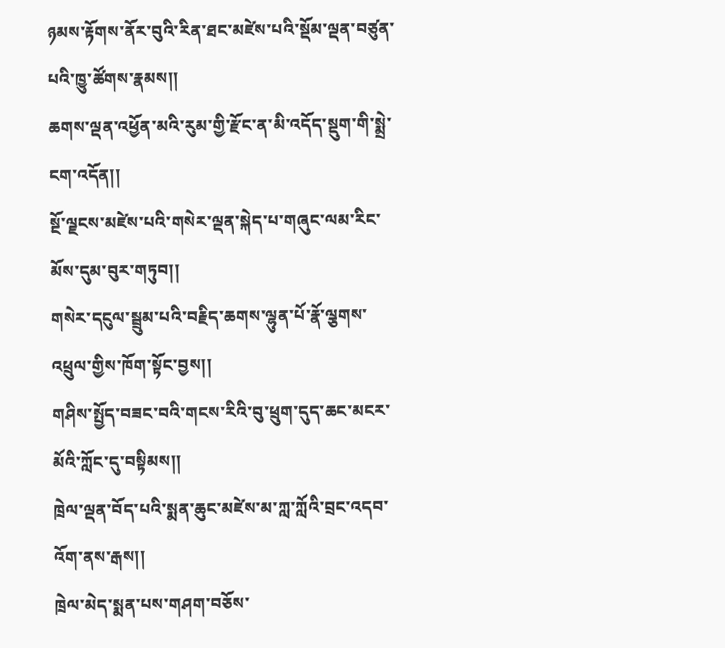ཉམས་རྟོགས་ནོར་བུའི་རིན་ཐང་མཛེས་པའི་སྡོམ་ལྡན་བཙུན་པའི་ཁྱུ་ཚོགས་རྣམས།།
ཆགས་ལྡན་འཕྱོན་མའི་རུམ་གྱི་རྫོང་ན་མི་འདོད་སྡུག་གི་སྨྲེ་ངག་འདོན།།
སྔོ་ལྗངས་མཛེས་པའི་གསེར་ལྡན་སྐེད་པ་གཞུང་ལམ་རིང་མོས་དུམ་བུར་གཏུབ།།
གསེར་དངུལ་སྦྲུམ་པའི་བརྗིད་ཆགས་ལྷུན་པོ་རྣོ་ལྕགས་འཕྲུལ་གྱིས་ཁོག་སྟོང་བྱས།།
གཤིས་སྤྱོད་བཟང་བའི་གངས་རིའི་བུ་ཕྲུག་དུད་ཆང་མངར་མོའི་ཀློང་དུ་བསྟིམས།།
ཁྲེལ་ལྡན་བོད་པའི་སྨན་ཆུང་མཛེས་མ་ཀླ་ཀློའི་བྲང་འདབ་འོག་ནས་རྒས།།
ཁྲེལ་མེད་སྨན་པས་གཤག་བཅོས་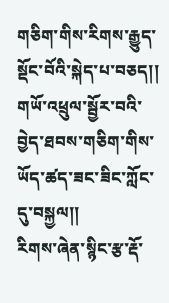གཅིག་གིས་རིགས་རྒྱུད་སྡོང་བོའི་སྐེད་པ་བཅད།།
གཡོ་འཕྲུལ་སྦྱོར་བའི་བྱེད་ཐབས་གཅིག་གིས་ཡོད་ཚད་ཟང་ཟིང་ཀློང་དུ་བསྐྱལ།།
རིགས་ཞེན་སྙིང་རྩ་རྡོ་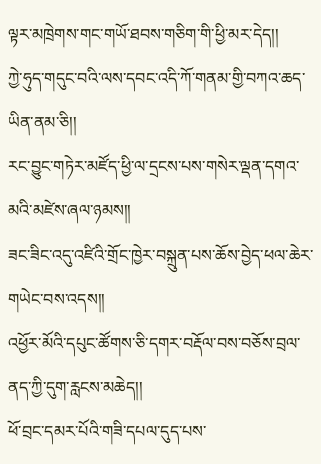ལྟར་མཁྲེགས་གང་གཡོ་ཐབས་གཅིག་གི་ཕྱི་མར་དེད།།
ཀྱེ་ཧུད་གདུང་བའི་ལས་དབང་འདི་ཀོ་གནམ་གྱི་བཀའ་ཆད་ཡིན་ནམ་ཅི།།
རང་བྱུང་གཏེར་མཛོད་ཕྱི་ལ་དྲངས་པས་གསེར་ལྡན་དགའ་མའི་མཛེས་ཞལ་ཉམས།།
ཟང་ཟིང་འདུ་འཛིའི་གྲོང་ཁྱེར་བསྐྲུན་པས་ཆོས་བྱེད་ཕལ་ཆེར་གཡེང་བས་འདས།།
འཕྱོར་མོའི་དཔུང་ཚོགས་ཅི་དགར་བརྡོལ་བས་བཅོས་བྲལ་ནད་ཀྱི་དུག་རླངས་མཆེད།།
ཕོ་བྲང་དམར་པོའི་གཟི་དཔལ་དུད་པས་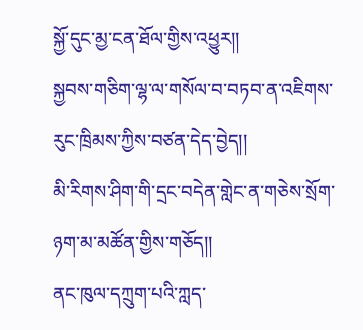སྐྱོ་དུང་མྱ་ངན་ཐོལ་གྱིས་འཕྱུར།།
སྐྱབས་གཅིག་ལྷ་ལ་གསོལ་བ་བཏབ་ན་འཇིགས་རུང་ཁྲིམས་ཀྱིས་བཙན་དེད་བྱེད།།
མི་རིགས་ཤིག་གི་དྲང་བདེན་གླེང་ན་གཅེས་སྲོག་ཉག་མ་མཚོན་གྱིས་གཅོད།།
ནང་ཁུལ་དཀྲུག་པའི་ཀླད་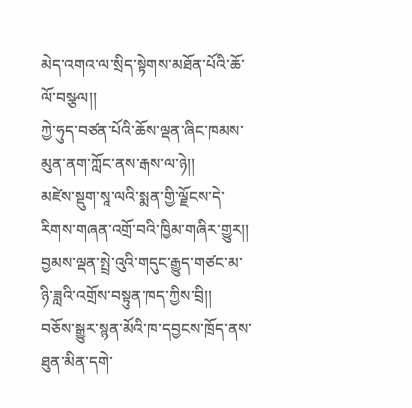མེད་འགའ་ལ་སྲིད་སྟེགས་མཐོན་པོའི་ཆོ་ལོ་བསྩལ།།
ཀྱེ་ཧུད་བཙན་པོའི་ཆོས་ལྡན་ཞིང་ཁམས་མུན་ནག་ཀློང་ནས་རྒས་ལ་ཉེ།།
མཛེས་སྡུག་སཱ་ལའི་སྨན་གྱི་ལྗོངས་དེ་རིགས་གཞན་འགྲོ་བའི་ཁྱིམ་གཞིར་གྱུར།།
བྱམས་ལྡན་སྤྲེ་འུའི་གདུང་རྒྱུད་གཙང་མ་ཉི་ཟླའི་འགྲོས་བསྟུན་ཁད་ཀྱིས་བྲི།།
བཅོས་སྒྱུར་སྙན་མོའི་ཁ་དབྱངས་ཁྲོད་ནས་ཐུན་མིན་དགེ་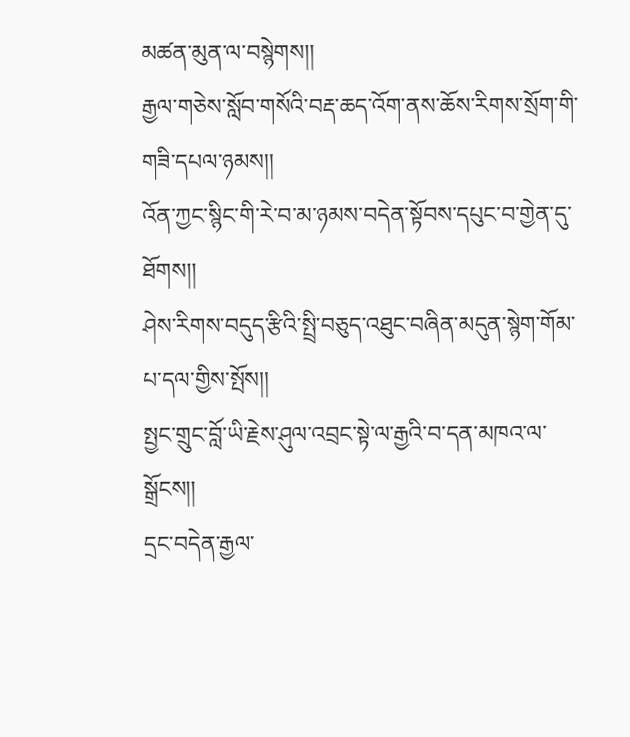མཚན་མུན་ལ་བསྙེགས།།
རྒྱལ་གཅེས་སློབ་གསོའི་བརྡ་ཆད་འོག་ནས་ཆོས་རིགས་སྲོག་གི་གཟི་དཔལ་ཉམས།།
འོན་ཀྱང་སྙིང་གི་རེ་བ་མ་ཉམས་བདེན་སྟོབས་དཔུང་བ་གྱེན་དུ་ཐོགས།།
ཤེས་རིགས་བདུད་རྩིའི་སྤྲི་བཅུད་འཐུང་བཞིན་མདུན་སྙེག་གོམ་པ་དལ་གྱིས་སྤོས།།
སྤྱང་གྲུང་བློ་ཡི་རྗེས་ཤུལ་འབྲང་སྟེ་ལ་རྒྱའི་བ་དན་མཁའ་ལ་སྒྲོངས།།
དྲང་བདེན་རྒྱལ་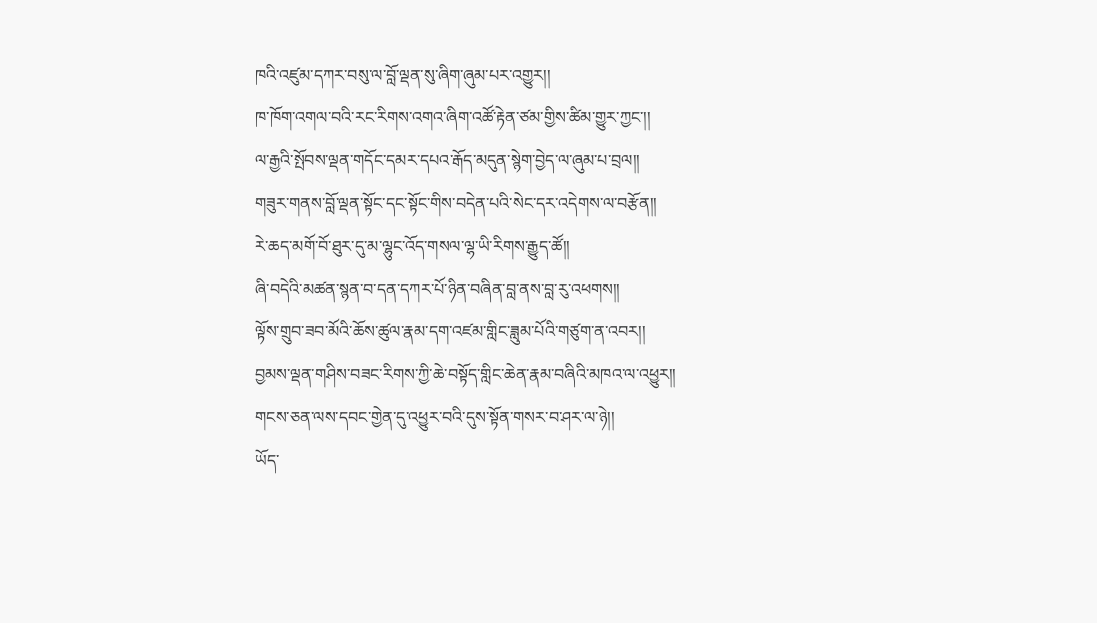ཁའི་འཛུམ་དཀར་བསུ་ལ་བློ་ལྡན་སུ་ཞིག་ཞུམ་པར་འགྱུར།།
ཁ་ཁོག་འགལ་བའི་རང་རིགས་འགའ་ཞིག་འཚོ་རྟེན་ཙམ་གྱིས་ཚིམ་གྱུར་ཀྱང་།།
ལ་རྒྱའི་སྤོབས་ལྡན་གདོང་དམར་དཔའ་རྒོད་མདུན་སྙེག་བྱེད་ལ་ཞུམ་པ་བྲལ།།
གཟུར་གནས་བློ་ལྡན་སྟོང་དང་སྟོང་གིས་བདེན་པའི་སེང་དར་འདེགས་ལ་བརྩོན།།
རེ་ཆད་མགོ་བོ་ཐུར་དུ་མ་ལྷུང་འོད་གསལ་ལྷ་ཡི་རིགས་རྒྱུད་ཚོ།།
ཞི་བདེའི་མཚན་སྙན་བ་དན་དཀར་པོ་ཉིན་བཞིན་བླ་ནས་བླ་རུ་འཕགས།།
ལྟོས་གྲུབ་ཟབ་མོའི་ཆོས་ཚུལ་རྣམ་དག་འཛམ་གླིང་ཟླུམ་པོའི་གཙུག་ན་འབར།།
བྱམས་ལྡན་གཤིས་བཟང་རིགས་ཀྱི་ཆེ་བསྟོད་གླིང་ཆེན་རྣམ་བཞིའི་མཁའ་ལ་འཕྱུར།།
གངས་ཅན་ལས་དབང་གྱེན་དུ་འཕྱུར་བའི་དུས་སྟོན་གསར་བ་ཤར་ལ་ཉེ།།
ཡོད་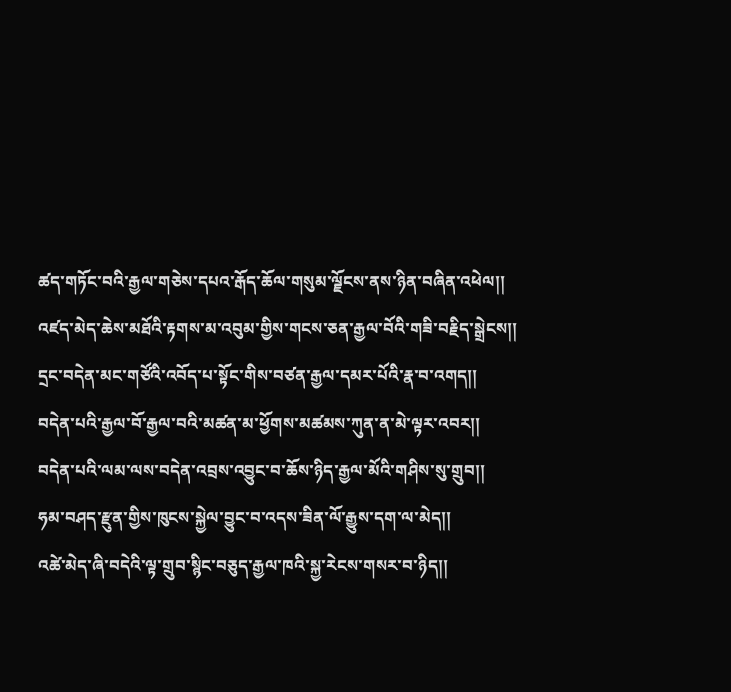ཚད་གཏོང་བའི་རྒྱལ་གཅེས་དཔའ་རྒོད་ཆོལ་གསུམ་ལྗོངས་ནས་ཉིན་བཞིན་འཕེལ།།
འཛད་མེད་ཆེས་མཐོའི་རྟགས་མ་འབུམ་གྱིས་གངས་ཅན་རྒྱལ་བོའི་གཟི་བརྗིད་སྒྲེངས།།
དྲང་བདེན་མང་གཙོའི་འབོད་པ་སྟོང་གིས་བཙན་རྒྱལ་དམར་པོའི་རྣ་བ་འགད།།
བདེན་པའི་རྒྱལ་བོ་རྒྱལ་བའི་མཚན་མ་ཕྱོགས་མཚམས་ཀུན་ན་མེ་ལྟར་འབར།།
བདེན་པའི་ལམ་ལས་བདེན་འབྲས་འབྱུང་བ་ཆོས་ཉིད་རྒྱལ་མོའི་གཤིས་སུ་གྲུབ།།
ཧམ་བཤད་རྫུན་གྱིས་ཁུངས་སྐྱེལ་བྱུང་བ་འདས་ཟིན་ལོ་རྒྱུས་དག་ལ་མེད།།
འཚེ་མེད་ཞི་བདེའི་ལྟ་གྲུབ་སྙིང་བཅུད་རྒྱལ་ཁའི་སྐྱ་རེངས་གསར་བ་ཉིད།།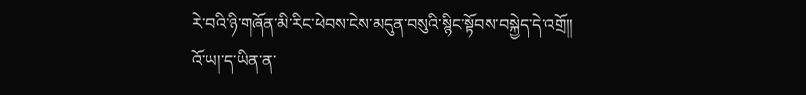རེ་བའི་ཉི་གཞོན་མི་རིང་ཕེབས་ངེས་མདུན་བསུའི་སྙིང་སྟོབས་བསྐྱེད་དེ་འགྲོ།།
འོ་ཡ།་ད་ཡིན་ན་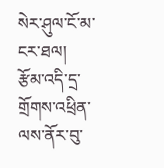སེར་ཤུལ་ངོ་མ་ངར་ཐལ།
རྩོམ་འདི་དྲ་གྲོགས་འཕྲིན་ལས་ནོར་བུ་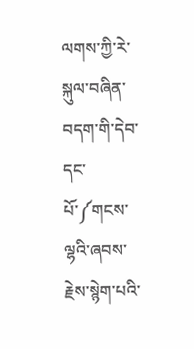ལགས་ཀྱི་རེ་སྐུལ་བཞིན་བདག་གི་དེབ་དང་པོ་༼གངས་ལྷའི་ཞབས་རྗེས་སྙེག་པའི་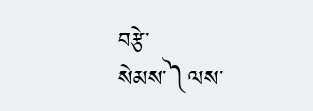བརྩེ་སེམས་༽ལས་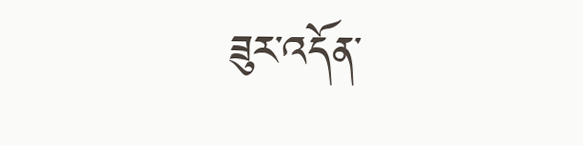ཟུར་འདོན་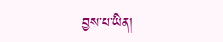བྱས་པ་ཡིན།